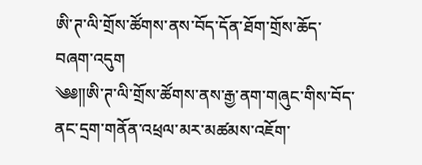ཨི་ཊ་ལི་གྲོས་ཚོགས་ནས་བོད་དོན་ཐོག་གྲོས་ཆོད་བཞག་འདུག
༄༅༎ཨི་ཊ་ལི་གྲོས་ཚོགས་ནས་རྒྱ་ནག་གཞུང་གིས་བོད་ནང་དྲག་གནོན་འཕྲལ་མར་མཚམས་འཇོག་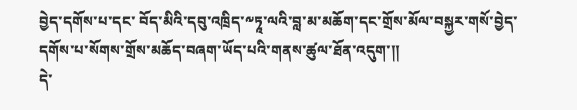བྱེད་དགོས་པ་དང་ བོད་མིའི་དབུ་འཁྲིད་༸ཏཱ་ལའི་བླ་མ་མཆོག་དང་གྲོས་མོལ་བསྐྱར་གསོ་བྱེད་དགོས་པ་སོགས་གྲོས་མཆོད་བཞག་ཡོད་པའི་གནས་ཚུལ་ཐོན་འདུག་༎
དེ་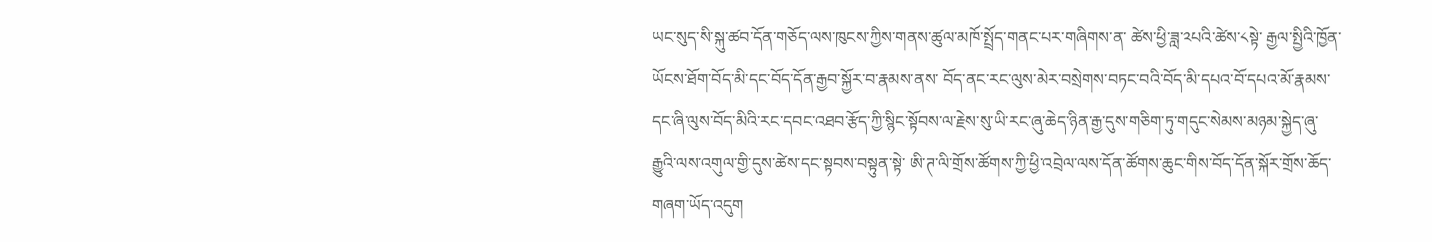ཡང་སུད་སི་སྐུ་ཚབ་དོན་གཅོད་ལས་ཁུངས་ཀྱིས་གནས་ཚུལ་མཁོ་སྤྲོད་གནང་པར་གཞིགས་ན་ ཚེས་ཕྱི་ཟླ་༢པའི་ཚེས་༨སྟེ་ རྒྱལ་སྤྱིའི་ཁྱོན་ཡོངས་ཐོག་བོད་མི་དང་བོད་དོན་རྒྱབ་སྐྱོར་བ་རྣམས་ནས་ བོད་ནང་རང་ལུས་མེར་བསྲེགས་བཏང་བའི་བོད་མི་དཔའ་བོ་དཔའ་མོ་རྣམས་དང་ཞི་ལུས་བོད་མིའི་རང་དབང་འཐབ་རྩོད་ཀྱི་སྙིང་སྟོབས་ལ་རྗེས་སུ་ཡི་རང་ཞུ་ཆེད་ཉིན་རྒྱ་དུས་གཅིག་ཏུ་གདུང་སེམས་མཉམ་སྐྱེད་ཞུ་རྒྱུའི་ལས་འགུལ་གྱི་དུས་ཚེས་དང་སྟབས་བསྟུན་སྟེ་ ཨི་ཊ་ལི་གྲོས་ཚོགས་ཀྱི་ཕྱི་འབྲེལ་ལས་དོན་ཚོགས་ཆུང་གིས་བོད་དོན་སྐོར་གྲོས་ཆོད་གཞག་ཡོད་འདུག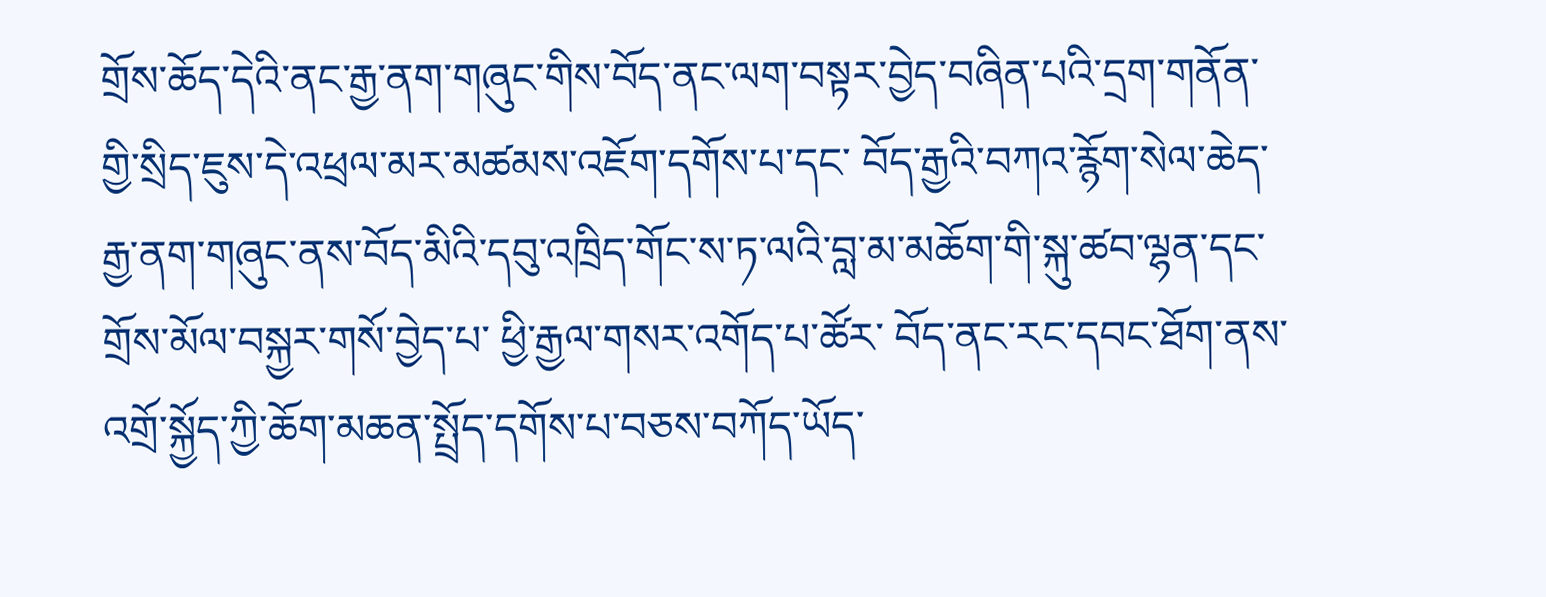གྲོས་ཆོད་དེའི་ནང་རྒྱ་ནག་གཞུང་གིས་བོད་ནང་ལག་བསྟར་བྱེད་བཞིན་པའི་དྲག་གནོན་གྱི་སྲིད་ཇུས་དེ་འཕྲལ་མར་མཚམས་འཇོག་དགོས་པ་དང་ བོད་རྒྱའི་བཀའ་རྙོག་སེལ་ཆེད་ རྒྱ་ནག་གཞུང་ནས་བོད་མིའི་དབུ་འཁྲིད་གོང་ས་ཏ་ལའི་བླ་མ་མཆོག་གི་སྐུ་ཚབ་ལྷན་དང་གྲོས་མོལ་བསྐྱར་གསོ་བྱེད་པ་ ཕྱི་རྒྱལ་གསར་འགོད་པ་ཚོར་ བོད་ནང་རང་དབང་ཐོག་ནས་འགྲོ་སྐྱོད་ཀྱི་ཆོག་མཆན་སྤྲོད་དགོས་པ་བཅས་བཀོད་ཡོད་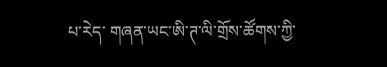པ་རེད་ གཞན་ཡང་ཨི་ཊ་ལི་གྲོས་ཚོགས་ཀྱི་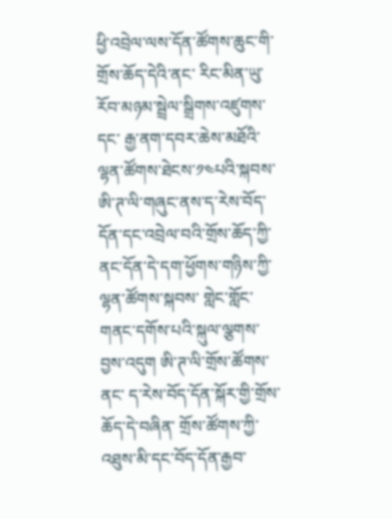ཕྱི་འབྲེལ་ལས་དོན་ཚོགས་ཆུང་གི་གྲོས་ཆོད་དེའི་ནང་ རིང་མིན་ཡུ་རོབ་མཉམ་སྦྲེལ་སྒྲིགས་འཛུགས་དང་ རྒྱ་ནག་དབར་ཆེས་མཐོའི་ལྷན་ཚོགས་ཐེངས་༡༤པའི་སྐབས་ཨི་ཊ་ལི་གཞུང་ནས་ད་རེས་བོད་དོན་དང་འབྲེལ་བའི་གྲོས་ཆོད་ཀྱི་ནང་དོན་དེ་དག་ཕྱོགས་གཉིས་ཀྱི་ལྷན་ཚོགས་སྐབས་ གླེང་གློང་གནང་དགོས་པའི་སྐུལ་ལྕགས་བྱས་འདུག ཨི་ཊ་ལི་གྲོས་ཚོགས་ནང་ ད་རེས་བོད་དོན་སྐོར་གྱི་གྲོས་ཆོད་དེ་བཞིན་ གྲོས་ཚོགས་ཀྱི་འཐུས་མི་དང་བོད་དོན་རྒྱབ་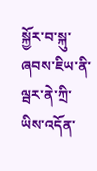སྐྱོར་བ་སྐུ་ཞབས་ཇིཡ་ནི་ལྦར་ནེ་ཀྲི་ཡིས་འདོན་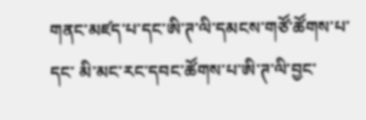གནང་མཛད་པ་དང་ཨི་ཊ་ལི་དམངས་གཙོ་ཚོགས་པ་དང་ མི་མང་རང་དབང་ཚོགས་པ་ཨི་ཊ་ལི་བྱང་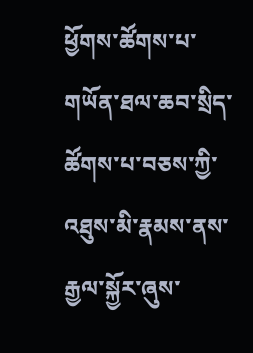ཕྱོགས་ཚོགས་པ་ གཡོན་ཐལ་ཆབ་སྲིད་ཚོགས་པ་བཅས་ཀྱི་འཐུས་མི་རྣམས་ནས་རྒྱལ་སྐྱོར་ཞུས་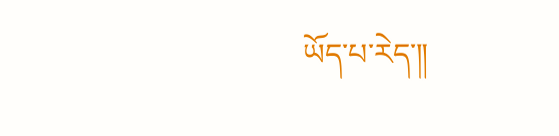ཡོད་པ་རེད་༎